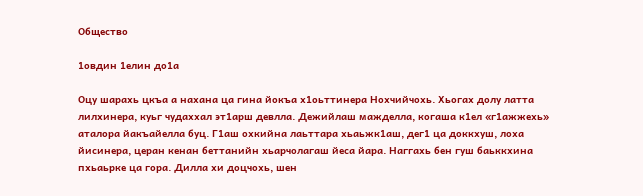Общество

1овдин 1елин до1а

Оцу шарахь цкъа а нахана ца гина йокъа х1оьттинера Нохчийчохь. Хьогах долу латта лилхинера, куьг чудаххал эт1арш девлла. Дежийлаш мажделла, когаша к1ел «г1ажжехь» аталора йакъайелла буц. Г1аш охкийна лаьттара хьаьжк1аш, дег1 ца доккхуш, лоха йисинера, церан кенан беттанийн хьарчолагаш йеса йара. Наггахь бен гуш баьккхина пхьаьрке ца гора. Дилла хи доцчохь, шен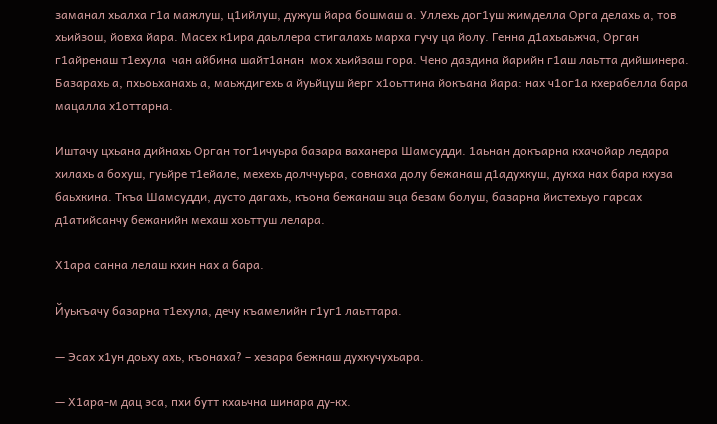заманал хьалха г1а мажлуш, ц1ийлуш, дужуш йара бошмаш а. Уллехь дог1уш жимделла Орга делахь а, тов хьийзош, йовха йара. Масех к1ира даьллера стигалахь марха гучу ца йолу. Генна д1ахьаьжча, Орган г1айренаш т1ехула  чан айбина шайт1анан  мох хьийзаш гора. Чено даздина йарийн г1аш лаьтта дийшинера. Базарахь а, пхьоьханахь а, маьждигехь а йуьйцуш йерг х1оьттина йокъана йара: нах ч1ог1а кхерабелла бара мацалла х1оттарна.

Иштачу цхьана дийнахь Орган тог1ичуьра базара ваханера Шамсудди. 1аьнан докъарна кхачойар ледара хилахь а бохуш, гуьйре т1ейале, мехехь долччуьра, совнаха долу бежанаш д1адухкуш, дукха нах бара кхуза баьхкина. Ткъа Шамсудди, дусто дагахь, къона бежанаш эца безам болуш, базарна йистехьуо гарсах д1атийсанчу бежанийн мехаш хоьттуш лелара.

Х1ара санна лелаш кхин нах а бара.

Йуькъачу базарна т1ехула, дечу къамелийн г1уг1 лаьттара.

— Эсах х1ун доьху ахь, къонаха? – хезара бежнаш духкучухьара.

— Х1ара-м дац эса, пхи бутт кхаьчна шинара ду-кх.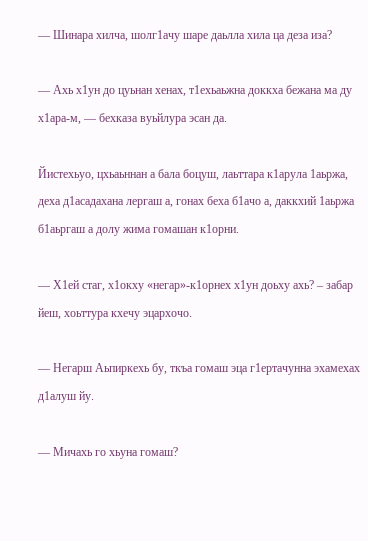— Шинара хилча, шолг1ачу шаре даьлла хила ца деза иза?

— Ахь х1ун до цуьнан хенах, т1ехьаьжна доккха бежана ма ду х1ара-м, — бехказа вуьйлура эсан да.

Йистехьуо, цхьаьннан а бала боцуш, лаьттара к1арула 1аьржа, деха д1асадахана лергаш а, гонах беха б1ачо а, даккхий 1аьржа б1аьргаш а долу жима гомашан к1орни.

— Х1ей стаг, х1окху «негар»-к1орнех х1ун доьху ахь? – забар йеш, хоьттура кхечу эцархочо.

— Негарш Аьпиркехь бу, ткъа гомаш эца г1ертачунна эхамехах д1алуш йу.

— Мичахь го хьуна гомаш?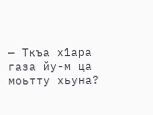— Ткъа х1ара газа йу-м ца моьтту хьуна?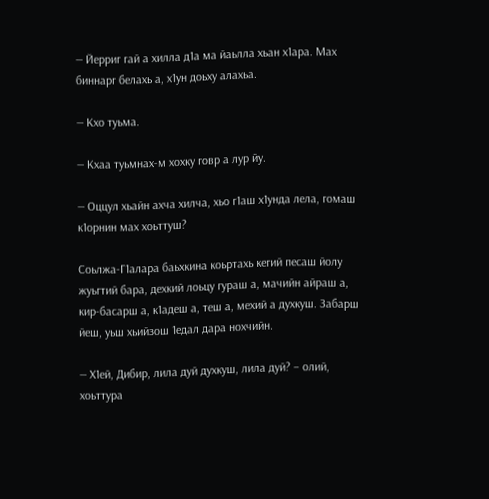— Йерриг гай а хилла д1а ма йаьлла хьан х1ара. Мах биннарг белахь а, х1ун доьху алахьа.

— Кхо туьма.

— Кхаа туьмнах-м хохку говр а лур йу.

— Оццул хьайн ахча хилча, хьо г1аш х1унда лела, гомаш к1орнин мах хоьттуш?

Соьлжа-Г1алара баьхкина коьртахь кегий песаш йолу жуьгтий бара, дехкий лоьцу гураш а, мачийн айраш а, кир-басарш а, к1адеш а, теш а, мехий а духкуш. Забарш йеш, уьш хьийзош 1едал дара нохчийн.

— Х1ей, Дибир, лила дуй духкуш, лила дуй? – олий, хоьттура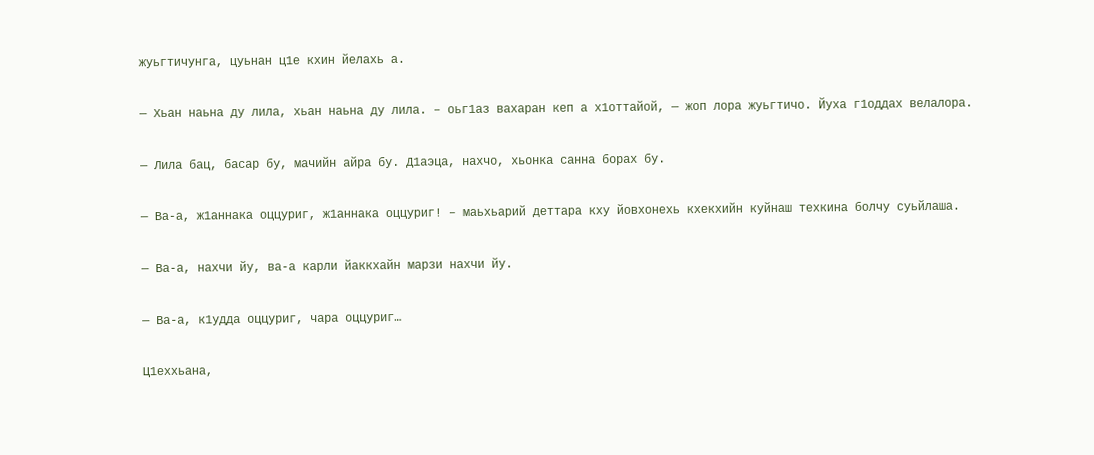жуьгтичунга, цуьнан ц1е кхин йелахь а.

— Хьан наьна ду лила, хьан наьна ду лила. – оьг1аз вахаран кеп а х1оттайой, — жоп лора жуьгтичо. Йуха г1оддах велалора.

— Лила бац, басар бу, мачийн айра бу. Д1аэца, нахчо, хьонка санна борах бу.

— Ва-а, ж1аннака оццуриг, ж1аннака оццуриг! – маьхьарий деттара кху йовхонехь кхекхийн куйнаш техкина болчу суьйлаша.

— Ва-а, нахчи йу, ва-а карли йаккхайн марзи нахчи йу.

— Ва-а, к1удда оццуриг, чара оццуриг…

Ц1еххьана,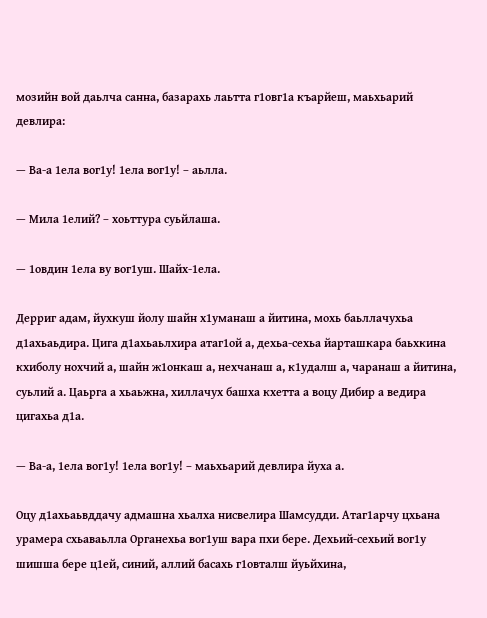мозийн вой даьлча санна, базарахь лаьтта г1овг1а къарйеш, маьхьарий девлира:

— Ва-а 1ела вог1у! 1ела вог1у! – аьлла.

— Мила 1елий? – хоьттура суьйлаша.

— 1овдин 1ела ву вог1уш. Шайх-1ела.

Дерриг адам, йухкуш йолу шайн х1уманаш а йитина, мохь баьллачухьа д1ахьаьдира. Цига д1ахьаьлхира атаг1ой а, дехьа-сехьа йарташкара баьхкина кхиболу нохчий а, шайн ж1онкаш а, нехчанаш а, к1удалш а, чаранаш а йитина, суьлий а. Цаьрга а хьаьжна, хиллачух башха кхетта а воцу Дибир а ведира цигахьа д1а.

— Ва-а, 1ела вог1у! 1ела вог1у! – маьхьарий девлира йуха а.

Оцу д1ахьаьвддачу адмашна хьалха нисвелира Шамсудди. Атаг1арчу цхьана урамера схьаваьлла Органехьа вог1уш вара пхи бере. Дехьий-сехьий вог1у шишша бере ц1ей, синий, аллий басахь г1овталш йуьйхина,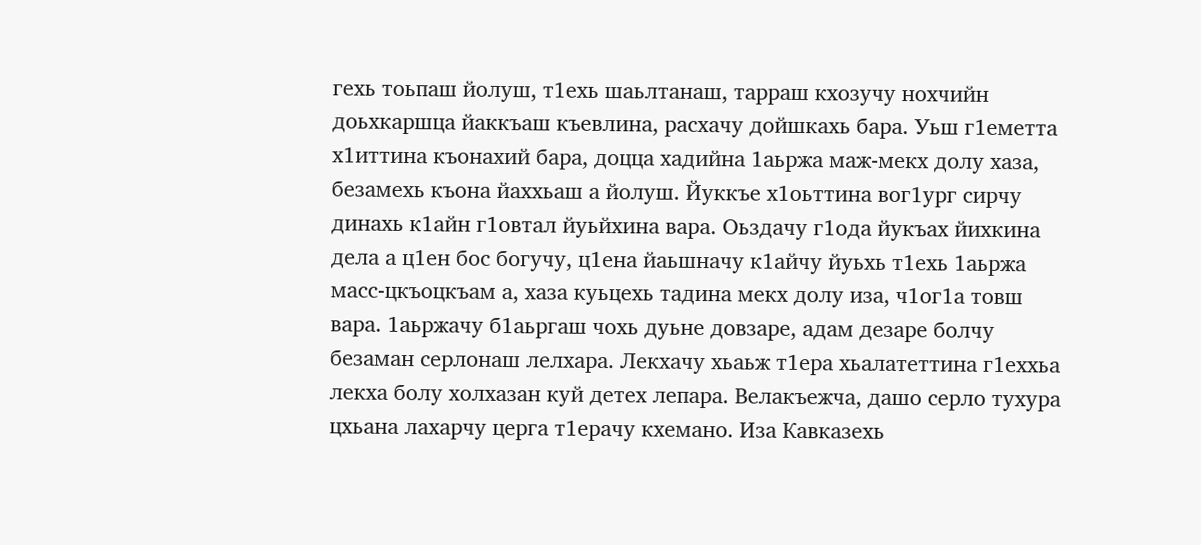гехь тоьпаш йолуш, т1ехь шаьлтанаш, тарраш кхозучу нохчийн доьхкаршца йаккъаш къевлина, расхачу дойшкахь бара. Уьш г1еметта х1иттина къонахий бара, доцца хадийна 1аьржа маж-мекх долу хаза, безамехь къона йаххьаш а йолуш. Йуккъе х1оьттина вог1ург сирчу динахь к1айн г1овтал йуьйхина вара. Оьздачу г1ода йукъах йихкина дела а ц1ен бос богучу, ц1ена йаьшначу к1айчу йуьхь т1ехь 1аьржа масс-цкъоцкъам а, хаза куьцехь тадина мекх долу иза, ч1ог1а товш вара. 1аьржачу б1аьргаш чохь дуьне довзаре, адам дезаре болчу безаман серлонаш лелхара. Лекхачу хьаьж т1ера хьалатеттина г1еххьа лекха болу холхазан куй детех лепара. Велакъежча, дашо серло тухура цхьана лахарчу церга т1ерачу кхемано. Иза Кавказехь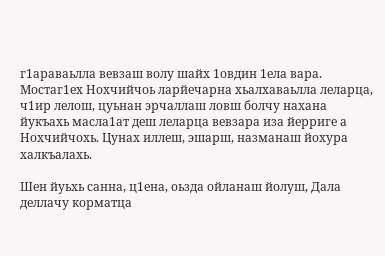г1араваьлла вевзаш волу шайх 1овдин 1ела вара. Мостаг1ех Нохчийчоь ларйечарна хьалхаваьлла леларца, ч1ир лелош, цуьнан эрчаллаш ловш болчу нахана йукъахь масла1ат деш леларца вевзара иза йерриге а Нохчийчохь. Цунах иллеш, эшарш, назманаш йохура халкъалахь.

Шен йуьхь санна, ц1ена, оьзда ойланаш йолуш, Дала деллачу корматца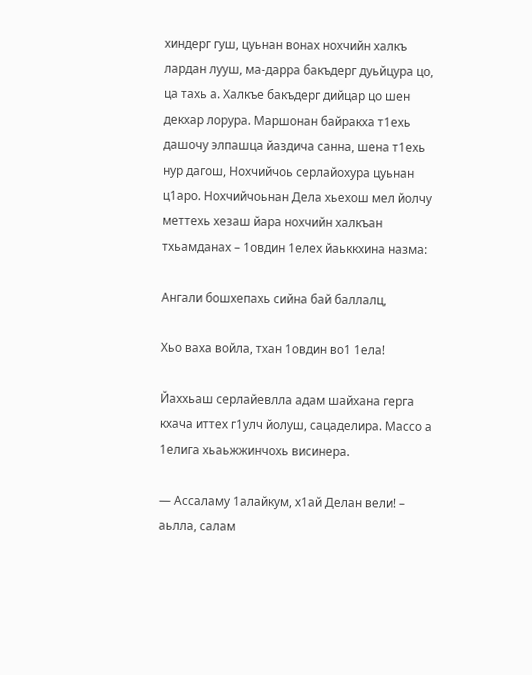хиндерг гуш, цуьнан вонах нохчийн халкъ лардан лууш, ма-дарра бакъдерг дуьйцура цо, ца тахь а. Халкъе бакъдерг дийцар цо шен декхар лорура. Маршонан байракха т1ехь дашочу элпашца йаздича санна, шена т1ехь нур дагош, Нохчийчоь серлайохура цуьнан ц1аро. Нохчийчоьнан Дела хьехош мел йолчу меттехь хезаш йара нохчийн халкъан тхьамданах – 1овдин 1елех йаьккхина назма:

Ангали бошхепахь сийна бай баллалц,

Хьо ваха войла, тхан 1овдин во1 1ела!

Йаххьаш серлайевлла адам шайхана герга кхача иттех г1улч йолуш, сацаделира. Массо а 1елига хьаьжжинчохь висинера.

— Ассаламу 1алайкум, х1ай Делан вели! – аьлла, салам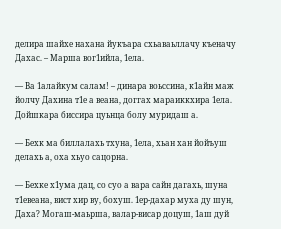делира шайхе нахана йукъара схьаваьллачу къеначу Дахас. – Марша вог1ийла, 1ела.

— Ва 1алайкум салам! – динара воьссина, к1айн маж йолчу Дахина т1е а веана, доггах мараиккхира 1ела. Дойшкара биссира цуьнца болу муридаш а.

— Бехк ма биллалахь тхуна, 1ела, хьан хан йойъуш делахь а, оха хьуо сацорна.

— Бехке х1ума дац, со суо а вара сайн дагахь, шуна т1евеана, вист хир ву, бохуш. 1ер-дахар муха ду шун, Даха? Могаш-маьрша, валар-висар доцуш, 1аш дуй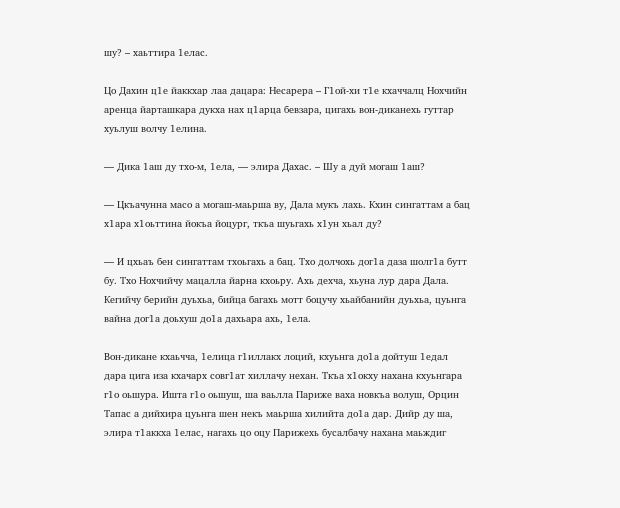шу? – хаьттира 1елас.

Цо Дахин ц1е йаккхар лаа дацара: Несарера – Г1ой-хи т1е кхаччалц Нохчийн аренца йарташкара дукха нах ц1арца бевзара, цигахь вон-диканехь гуттар хуьлуш волчу 1елина.

— Дика 1аш ду тхо-м, 1ела, — элира Дахас. – Шу а дуй могаш 1аш?

— Цкъачунна масо а могаш-маьрша ву, Дала мукъ лахь. Кхин сингаттам а бац х1ара х1оьттина йокъа йоцург, ткъа шуьгахь х1ун хьал ду?

— И цхьаъ бен сингаттам тхоьгахь а бац. Тхо долчохь дог1а даза шолг1а бутт бу. Тхо Нохчийчу мацалла йарна кхоьру. Ахь дехча, хьуна лур дара Дала. Кегийчу берийн дуьхьа, бийца багахь мотт боцучу хьайбанийн дуьхьа, цуьнга вайна дог1а доьхуш до1а дахьара ахь, 1ела.

Вон-дикане кхаьчча, 1елица г1иллакх лоций, кхуьнга до1а дойтуш 1едал дара цига иза кхачарх совг1ат хиллачу нехан. Ткъа х1окху нахана кхуьнгара г1о оьшура. Ишта г1о оьшуш, ша ваьлла Париже ваха новкъа волуш, Орцин Тапас а дийхира цуьнга шен некъ маьрша хилийта до1а дар. Дийр ду ша, элира т1аккха 1елас, нагахь цо оцу Парижехь бусалбачу нахана маьждиг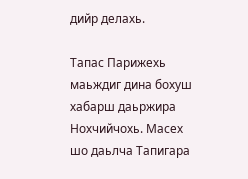дийр делахь.

Тапас Парижехь маьждиг дина бохуш хабарш даьржира Нохчийчохь. Масех шо даьлча Тапигара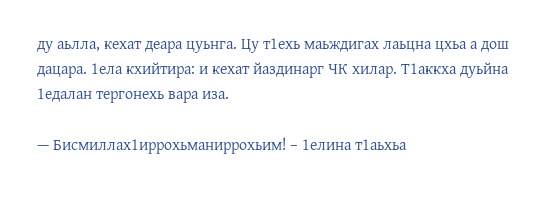ду аьлла, кехат деара цуьнга. Цу т1ехь маьждигах лаьцна цхьа а дош дацара. 1ела кхийтира: и кехат йаздинарг ЧК хилар. Т1аккха дуьйна 1едалан тергонехь вара иза.

— Бисмиллах1иррохьманиррохьим! – 1елина т1аьхьа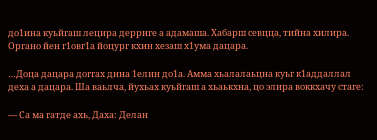до1ина куьйгаш лецира дерриге а адамаша. Хабарш севцца, тийна хилира. Органо йен г1овг1а йоцург кхин хезаш х1ума дацара.

…Доца дацара доггах дина 1елин до1а. Амма хьалалаьцна куьг к1аддаллал деха а дацара. Ша ваьлча, йухьах куьйгаш а хьаькхна, цо элира воккхачу стаге:

— Са ма гатде ахь, Даха: Делан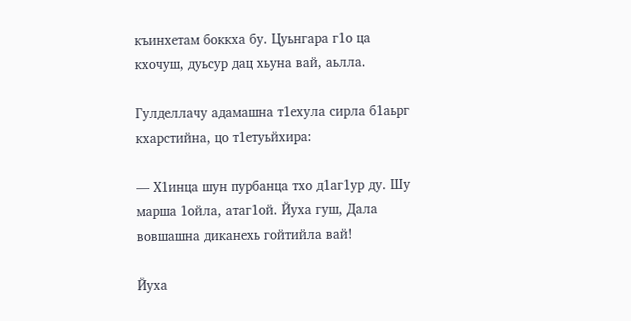къинхетам боккха бу. Цуьнгара г1о ца кхочуш, дуьсур дац хьуна вай, аьлла.

Гулделлачу адамашна т1ехула сирла б1аьрг кхарстийна, цо т1етуьйхира:

— Х1инца шун пурбанца тхо д1аг1ур ду. Шу марша 1ойла, атаг1ой. Йуха гуш, Дала вовшашна диканехь гойтийла вай!

Йуха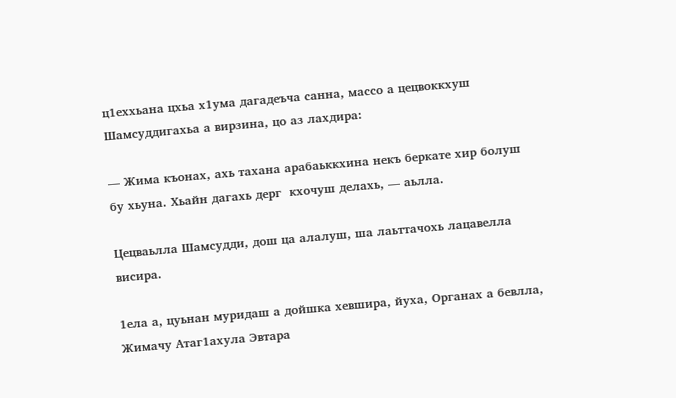ц1еххьана цхьа х1ума дагадеъча санна, массо а цецвоккхуш Шамсуддигахьа а вирзина, цо аз лахдира:

— Жима къонах, ахь тахана арабаьккхина некъ беркате хир болуш бу хьуна. Хьайн дагахь дерг  кхочуш делахь, — аьлла.

Цецваьлла Шамсудди, дош ца алалуш, ша лаьттачохь лацавелла висира.

1ела а, цуьнан муридаш а дойшка хевшира, йуха, Органах а бевлла, Жимачу Атаг1ахула Эвтара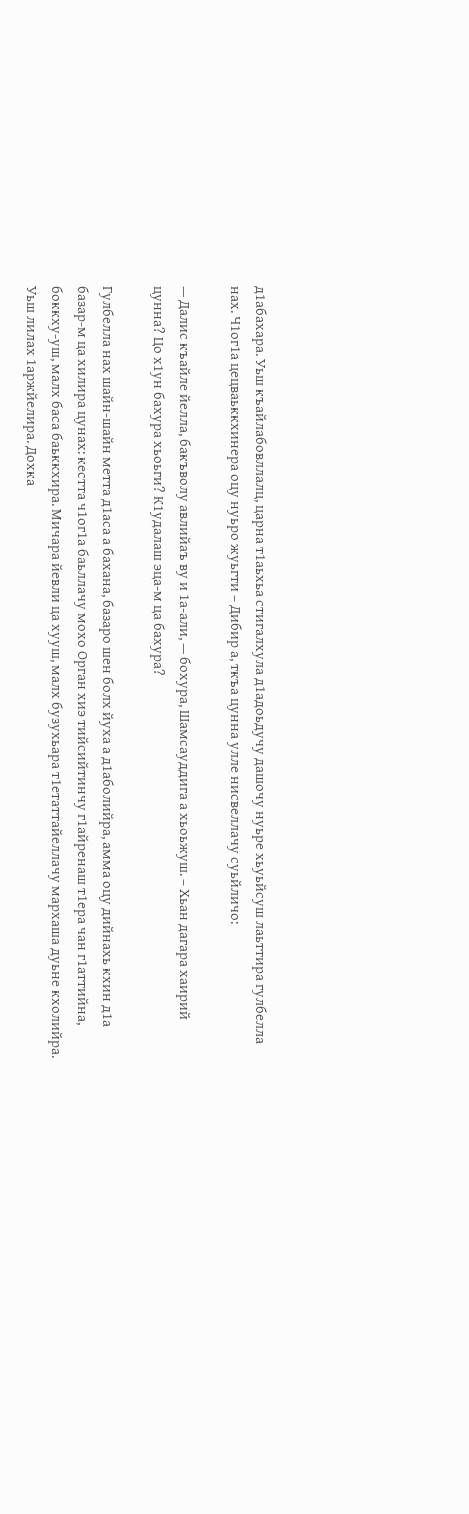д1абахара. Уьш къайлабовллалц, царна т1аьхьа стигалхула д1адоьдучу дашочу нуьре хьуьйсуш лаьттира гулбелла нах. Ч1ог1а цецваьккхинера оцу нуьро жуьгти – Дибир а, ткъа цунна улле нисвеллачу суьйличо:

— Далис къайле йелла, бакъволу авлийаъ ву и 1а-али, — бохура, Шамсауддига а хьоьжуш. – Хьан дагара хаирий цунна? Цо х1ун бахура хьоьги? К1удалаш эца-м ца бахура?

Гулбелла нах шайн-шайн метта д1аса а бахана, базаро шен болх йуха а д1аболийра, амма оцу дийнахь кхин д1а базар-м ца хилира цунах: кестта ч1ог1а баьллачу мохо Орган хиэ тийсийтинчу г1айренаш т1ера чан г1аттийна, боккху-уш, малх баса баьккхира. Мичара йевли ца хууш, малх бузухьара т1етаттайеллачу мархаша дуьне кхолийра. Уьш лилах 1аржйелира. Дохка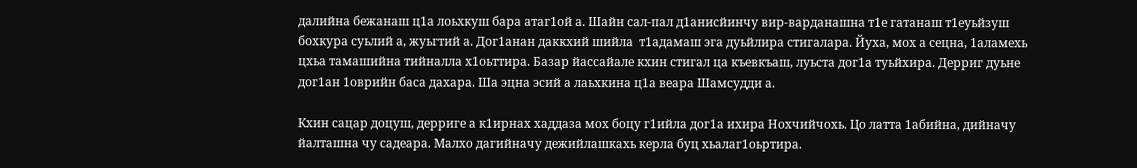далийна бежанаш ц1а лоьхкуш бара атаг1ой а. Шайн сал-пал д1анисйинчу вир-варданашна т1е гатанаш т1еуьйзуш бохкура суьлий а, жуьгтий а. Дог1анан даккхий шийла  т1адамаш эга дуьйлира стигалара. Йуха, мох а сецна, 1аламехь цхьа тамашийна тийналла х1оьттира. Базар йассайале кхин стигал ца къевкъаш, луьста дог1а туьйхира. Дерриг дуьне дог1ан 1оврийн баса дахара. Ша эцна эсий а лаьхкина ц1а веара Шамсудди а.

Кхин сацар доцуш, дерриге а к1ирнах хаддаза мох боцу г1ийла дог1а ихира Нохчийчохь. Цо латта 1абийна, дийначу йалташна чу садеара. Малхо дагийначу дежийлашкахь керла буц хьалаг1оьртира.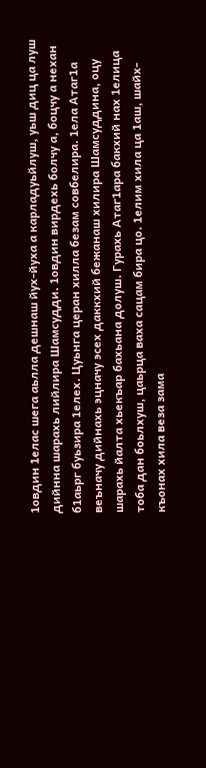1овдин 1елас шега аьлла дешнаш йух-йуха а карладуьйлуш, уьш диц ца луш  дийнна шарахь лийлира Шамсудди. 1овдин вирдехь болчу а, боцчу а нехан б1аьрг буьзира 1елех. Цуьнга церан хилла безам совбелира. 1ела Атаг1а веъначу дийнахь эцначу эсех даккхий бежанаш хилира Шамсуддина, оцу шарахь йалта хьекъар бахьана долуш. Гурахь Атаг1ара бакхий нах 1елица тоба дан боьлхуш, цаьрца ваха сацам бира цо. 1елим хила ца 1аш, шайх-къонах хила веза зама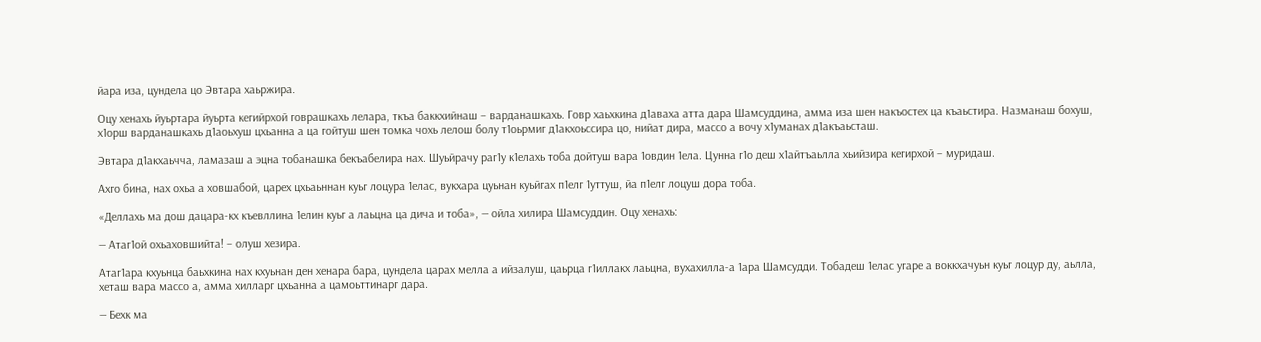йара иза, цундела цо Эвтара хаьржира.

Оцу хенахь йуьртара йуьрта кегийрхой говрашкахь лелара, ткъа баккхийнаш – варданашкахь. Говр хаьхкина д1аваха атта дара Шамсуддина, амма иза шен накъостех ца къаьстира. Назманаш бохуш, х1орш варданашкахь д1аоьхуш цхьанна а ца гойтуш шен томка чохь лелош болу т1оьрмиг д1акхоьссира цо, нийат дира, массо а вочу х1уманах д1акъаьсташ.

Эвтара д1акхаьчча, ламазаш а эцна тобанашка бекъабелира нах. Шуьйрачу раг1у к1елахь тоба дойтуш вара 1овдин 1ела. Цунна г1о деш х1айтъаьлла хьийзира кегирхой – муридаш.

Ахго бина, нах охьа а ховшабой, царех цхьаьннан куьг лоцура 1елас, вукхара цуьнан куьйгах п1елг 1уттуш, йа п1елг лоцуш дора тоба.

«Деллахь ма дош дацара-кх къевллина 1елин куьг а лаьцна ца дича и тоба», — ойла хилира Шамсуддин. Оцу хенахь:

— Атаг1ой охьаховшийта! – олуш хезира.

Атаг1ара кхуьнца баьхкина нах кхуьнан ден хенара бара, цундела царах мелла а ийзалуш, цаьрца г1иллакх лаьцна, вухахилла-а 1ара Шамсудди. Тобадеш 1елас угаре а воккхачуьн куьг лоцур ду, аьлла, хеташ вара массо а, амма хилларг цхьанна а цамоьттинарг дара.

— Бехк ма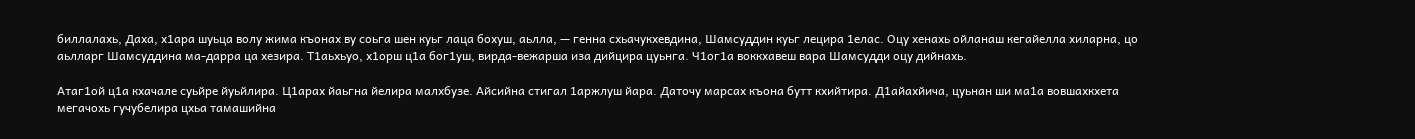биллалахь, Даха, х1ара шуьца волу жима къонах ву соьга шен куьг лаца бохуш, аьлла, — генна схьачукхевдина, Шамсуддин куьг лецира 1елас. Оцу хенахь ойланаш кегайелла хиларна, цо аьлларг Шамсуддина ма-дарра ца хезира. Т1аьхьуо, х1орш ц1а бог1уш, вирда-вежарша иза дийцира цуьнга. Ч1ог1а воккхавеш вара Шамсудди оцу дийнахь.

Атаг1ой ц1а кхачале суьйре йуьйлира. Ц1арах йаьгна йелира малхбузе. Айсийна стигал 1аржлуш йара. Даточу марсах къона бутт кхийтира. Д1айахйича, цуьнан ши ма1а вовшахкхета мегачохь гучубелира цхьа тамашийна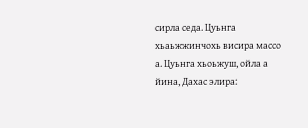сирла седа. Цуьнга хьаьжжинчохь висира массо а. Цуьнга хьоьжуш, ойла а йина, Дахас элира: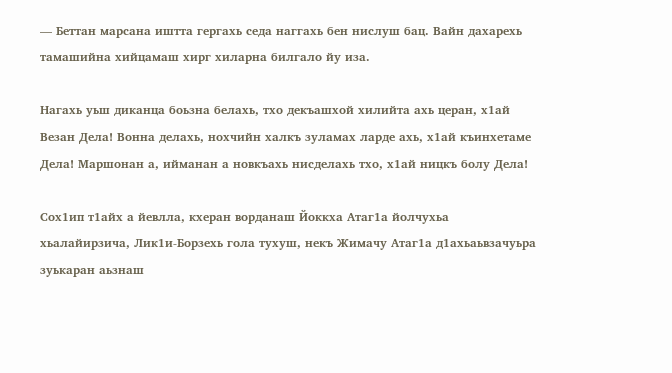— Беттан марсана иштта гергахь седа наггахь бен нислуш бац. Вайн дахарехь тамашийна хийцамаш хирг хиларна билгало йу иза.

Нагахь уьш диканца боьзна белахь, тхо декъашхой хилийта ахь церан, х1ай Везан Дела! Вонна делахь, нохчийн халкъ зуламах ларде ахь, х1ай къинхетаме Дела! Маршонан а, ийманан а новкъахь нисделахь тхо, х1ай ницкъ болу Дела!

Сох1ип т1айх а йевлла, кхеран ворданаш Йоккха Атаг1а йолчухьа хьалайирзича, Лик1и-Борзехь гола тухуш, некъ Жимачу Атаг1а д1ахьаьвзачуьра зуькаран аьзнаш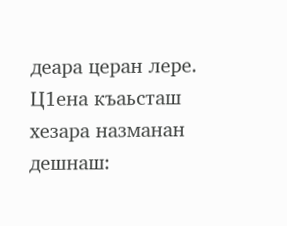деара церан лере. Ц1ена къаьсташ хезара назманан дешнаш: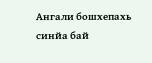Ангали бошхепахь синйа бай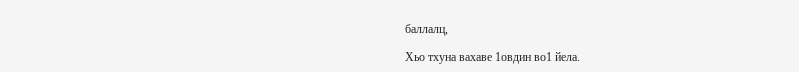баллалц,

Хьо тхуна вахаве 1овдин во1 йела.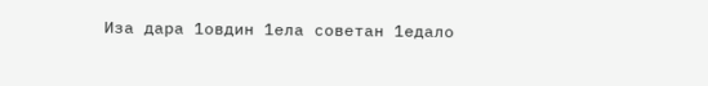Иза дара 1овдин 1ела советан 1едало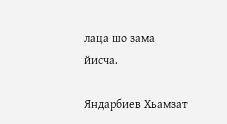лаца шо зама йисча.

Яндарбиев Хьамзат